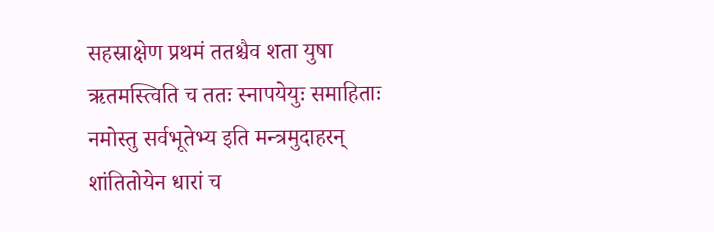सहस्राक्षेण प्रथमं ततश्चैव शता युषा
ऋतमस्त्विति च ततः स्नापयेयुः समाहिताः
नमोस्तु सर्वभूतेभ्य इति मन्त्रमुदाहरन्
शांतितोयेन धारां च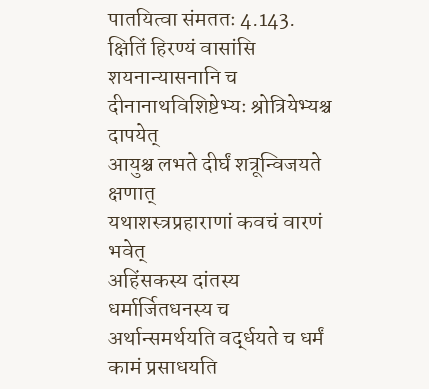पातयित्वा संमततः 4.143.
क्षितिं हिरण्यं वासांसि शयनान्यासनानि च
दीनानाथविशिष्टेभ्यः श्रोत्रियेभ्यश्च दापयेत्
आयुश्च लभते दीर्घं शत्रून्विजयते क्षणात्
यथाशस्त्रप्रहाराणां कवचं वारणं भवेत्
अहिंसकस्य दांतस्य धर्मार्जितधनस्य च
अर्थान्समर्थयति वर्द्धयते च धर्मं कामं प्रसाधयति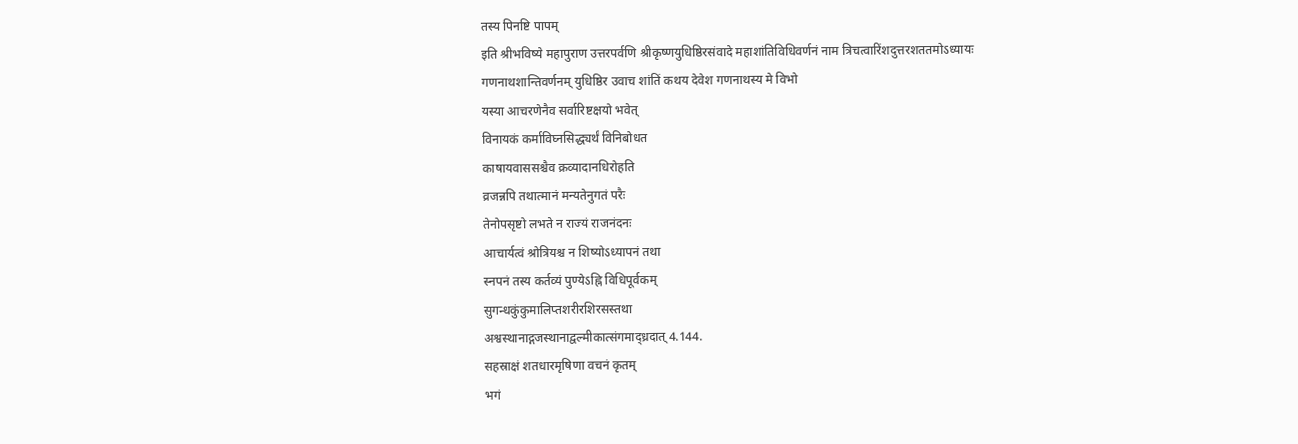तस्य पिनष्टि पापम्
इति श्रीभविष्ये महापुराण उत्तरपर्वणि श्रीकृष्णयुधिष्ठिरसंवादे महाशांतिविधिवर्णनं नाम त्रिचत्वारिंशदुत्तरशततमोऽध्यायः
गणनाथशान्तिवर्णनम् युधिष्ठिर उवाच शांतिं कथय देवेश गणनाथस्य मे विभो
यस्या आचरणेनैव सर्वारिष्टक्षयो भवेत्
विनायकं कर्माविघ्नसिद्ध्यर्थं विनिबोधत
काषायवाससश्चैव क्रव्यादानधिरोहति
व्रजन्नपि तथात्मानं मन्यतेनुगतं परैः
तेनोपसृष्टो लभते न राज्यं राजनंदनः
आचार्यत्वं श्रोत्रियश्च न शिष्योऽध्यापनं तथा
स्नपनं तस्य कर्तव्यं पुण्येऽह्नि विधिपूर्वकम्
सुगन्धकुंकुमालिप्तशरीरशिरसस्तथा
अश्वस्थानाद्गजस्थानाद्वल्मीकात्संगमाद्ध्रदात् 4.144.
सहस्राक्षं शतधारमृषिणा वचनं कृतम्
भगं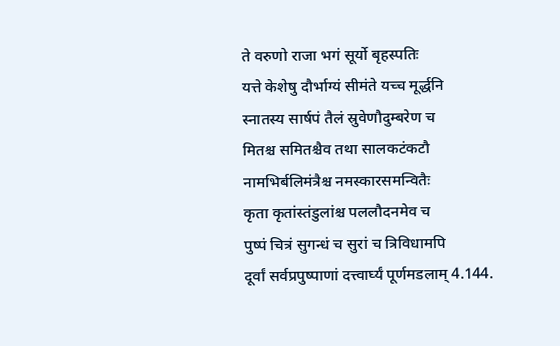ते वरुणो राजा भगं सूर्यो बृहस्पतिः
यत्ते केशेषु दौर्भाग्यं सीमंते यच्च मूर्द्धनि
स्नातस्य सार्षपं तैलं स्रुवेणौदुम्बरेण च
मितश्च समितश्चैव तथा सालकटंकटौ
नामभिर्बलिमंत्रैश्च नमस्कारसमन्वितैः
कृता कृतांस्तंडुलांश्च पललौदनमेव च
पुष्पं चित्रं सुगन्धं च सुरां च त्रिविधामपि
दूर्वां सर्वप्रपुष्पाणां दत्त्वार्घ्यं पूर्णमडलाम् 4.144.